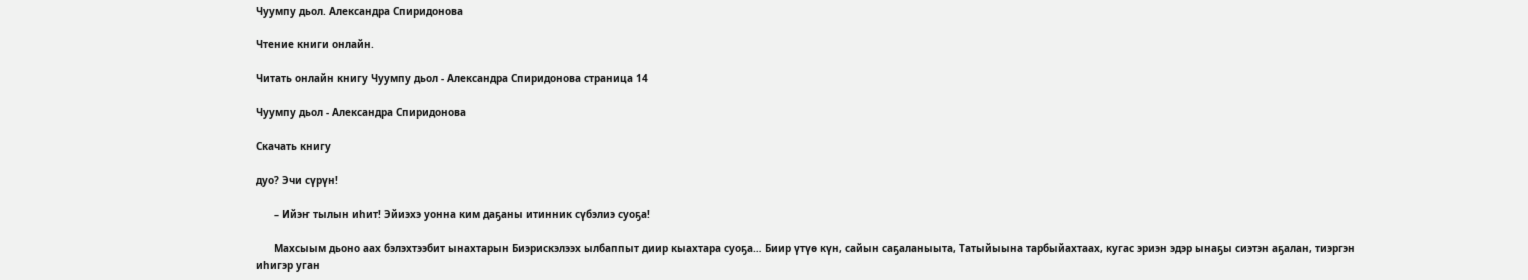Чуумпу дьол. Александра Спиридонова

Чтение книги онлайн.

Читать онлайн книгу Чуумпу дьол - Александра Спиридонова страница 14

Чуумпу дьол - Александра Спиридонова

Скачать книгу

дуо? Эчи сүрүн!

      – Ийэҥ тылын иһит! Эйиэхэ уонна ким даҕаны итинник сүбэлиэ суоҕа!

      Махсыым дьоно аах бэлэхтээбит ынахтарын Биэрискэлээх ылбаппыт диир кыахтара суоҕа… Биир үтүө күн, сайын саҕаланыыта, Татыйыына тарбыйахтаах, кугас эриэн эдэр ынаҕы сиэтэн аҕалан, тиэргэн иһигэр уган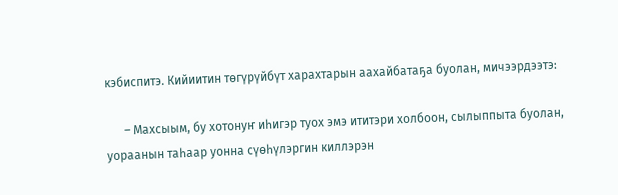кэбиспитэ. Кийиитин төгүрүйбүт харахтарын аахайбатаҕа буолан, мичээрдээтэ:

      – Махсыым, бу хотонуҥ иһигэр туох эмэ ититэри холбоон, сылыппыта буолан, уораанын таһаар уонна сүөһүлэргин киллэрэн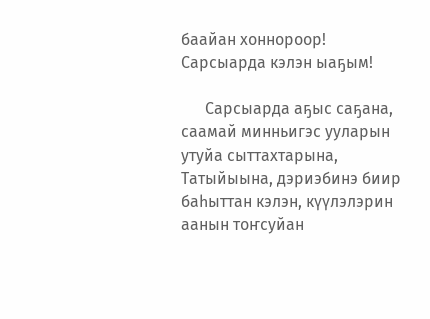баайан хоннороор! Сарсыарда кэлэн ыаҕым!

      Сарсыарда аҕыс саҕана, саамай минньигэс ууларын утуйа сыттахтарына, Татыйыына, дэриэбинэ биир баһыттан кэлэн, күүлэлэрин аанын тоҥсуйан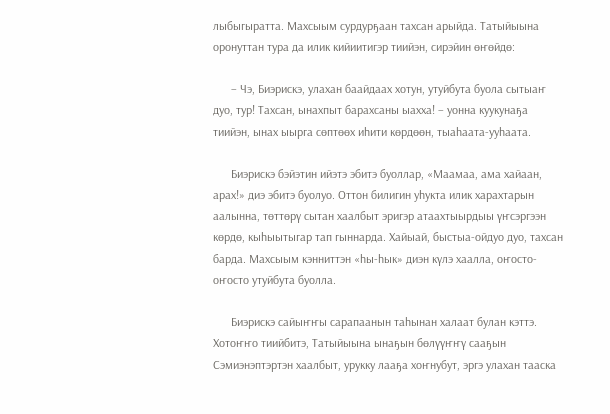лыбыгыратта. Махсыым сурдурҕаан тахсан арыйда. Татыйыына оронуттан тура да илик кийиитигэр тиийэн, сирэйин өҥөйдө:

      – Чэ, Биэрискэ, улахан баайдаах хотун, утуйбута буола сытыаҥ дуо, тур! Тахсан, ынахпыт барахсаны ыахха! – уонна куукунаҕа тиийэн, ынах ыырга сөптөөх иһити көрдөөн, тыаһаата-ууһаата.

      Биэрискэ бэйэтин ийэтэ эбитэ буоллар, «Маамаа, ама хайаан, арах!» диэ эбитэ буолуо. Оттон билигин уһукта илик харахтарын аалынна, төттөрү сытан хаалбыт эригэр атаахтыырдыы үҥсэргээн көрдө, кыһыытыгар тап гыннарда. Хайыай, быстыа-ойдуо дуо, тахсан барда. Махсыым кэнниттэн «һы-һык» диэн күлэ хаалла, оҥосто-оҥосто утуйбута буолла.

      Биэрискэ сайыҥҥы сарапаанын таһынан халаат булан кэттэ. Хотоҥҥо тиийбитэ, Татыйыына ынаҕын бөлүүҥҥү сааҕын Сэмиэнэптэртэн хаалбыт, урукку лааҕа хоҥнубут, эргэ улахан тааска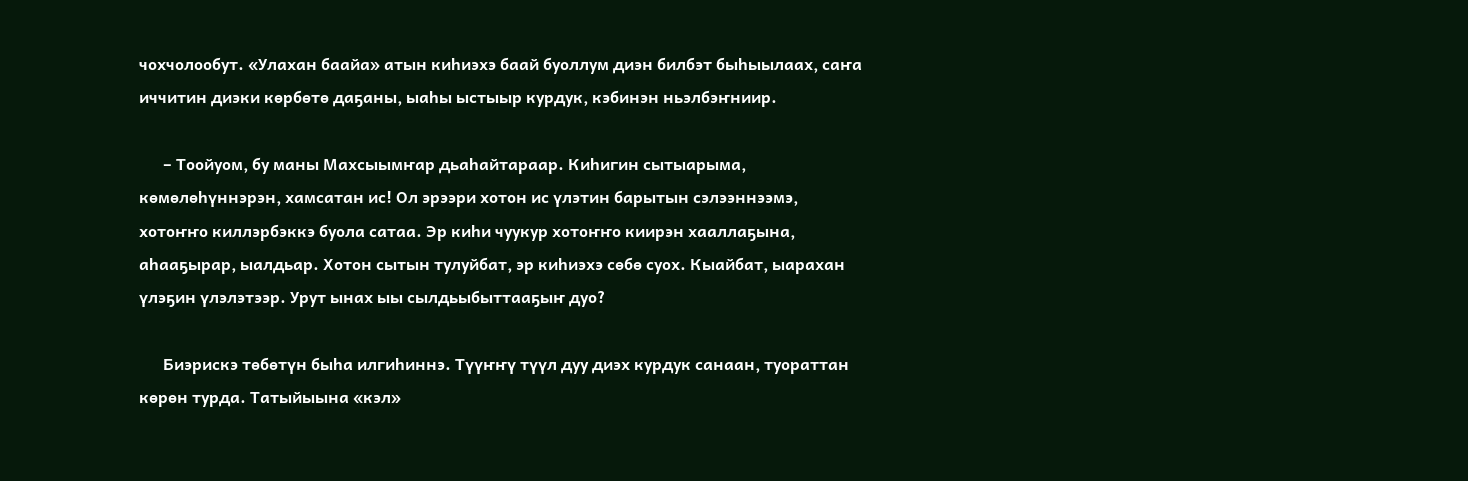чохчолообут. «Улахан баайа» атын киһиэхэ баай буоллум диэн билбэт быһыылаах, саҥа иччитин диэки көрбөтө даҕаны, ыаһы ыстыыр курдук, кэбинэн ньэлбэҥниир.

      – Тоойуом, бу маны Махсыымҥар дьаһайтараар. Киһигин сытыарыма, көмөлөһүннэрэн, хамсатан ис! Ол эрээри хотон ис үлэтин барытын сэлээннээмэ, хотоҥҥо киллэрбэккэ буола сатаа. Эр киһи чуукур хотоҥҥо киирэн хааллаҕына, аһааҕырар, ыалдьар. Хотон сытын тулуйбат, эр киһиэхэ сөбө суох. Кыайбат, ыарахан үлэҕин үлэлэтээр. Урут ынах ыы сылдьыбыттааҕыҥ дуо?

      Биэрискэ төбөтүн быһа илгиһиннэ. Түүҥҥү түүл дуу диэх курдук санаан, туораттан көрөн турда. Татыйыына «кэл»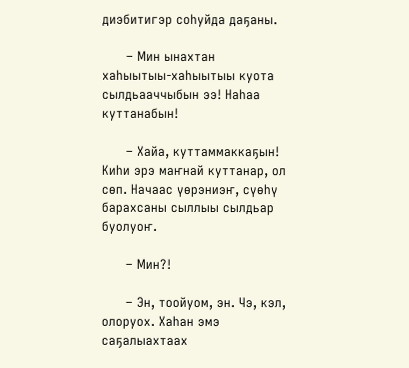диэбитигэр соһуйда даҕаны.

      – Мин ынахтан хаһыытыы-хаһыытыы куота сылдьааччыбын ээ! Наһаа куттанабын!

      – Хайа, куттаммаккаҕын! Киһи эрэ маҥнай куттанар, ол сөп. Начаас үөрэниэҥ, сүөһү барахсаны сыллыы сылдьар буолуоҥ.

      – Мин?!

      – Эн, тоойуом, эн. Чэ, кэл, олоруох. Хаһан эмэ саҕалыахтаах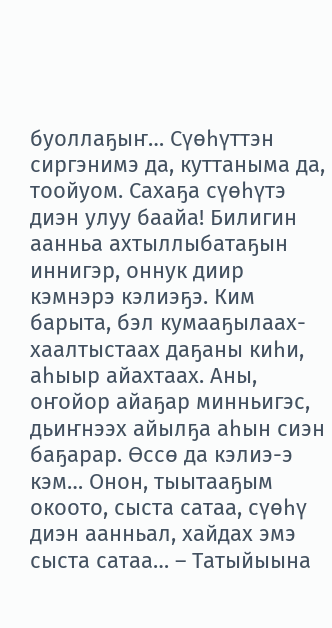буоллаҕыҥ… Сүөһүттэн сиргэнимэ да, куттаныма да, тоойуом. Сахаҕа сүөһүтэ диэн улуу баайа! Билигин аанньа ахтыллыбатаҕын иннигэр, оннук диир кэмнэрэ кэлиэҕэ. Ким барыта, бэл кумааҕылаах-хаалтыстаах даҕаны киһи, аһыыр айахтаах. Аны, оҥойор айаҕар минньигэс, дьиҥнээх айылҕа аһын сиэн баҕарар. Өссө да кэлиэ-э кэм… Онон, тыытааҕым окоото, сыста сатаа, сүөһү диэн аанньал, хайдах эмэ сыста сатаа… – Татыйыына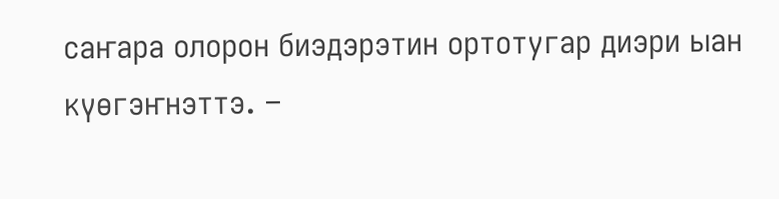саҥара олорон биэдэрэтин ортотугар диэри ыан күөгэҥнэттэ. –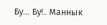Бу… Бу!.. Маннык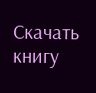Скачать книгу